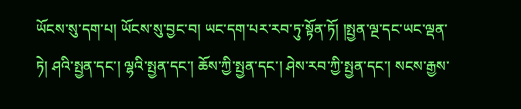ཡོངས་སུ་དག་པ། ཡོངས་སུ་བྱང་བ། ཡང་དག་པར་རབ་ཏུ་སྟོན་ཏོ། །སྤྱན་ལྔ་དང་ཡང་ལྡན་ཏེ། ཤའི་སྤྱན་དང་། ལྷའི་སྤྱན་དང་། ཆོས་ཀྱི་སྤྱན་དང་། ཤེས་རབ་ཀྱི་སྤྱན་དང་། སངས་རྒྱས་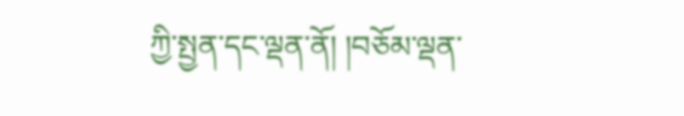ཀྱི་སྤྱན་དང་ལྡན་ནོ། །བཅོམ་ལྡན་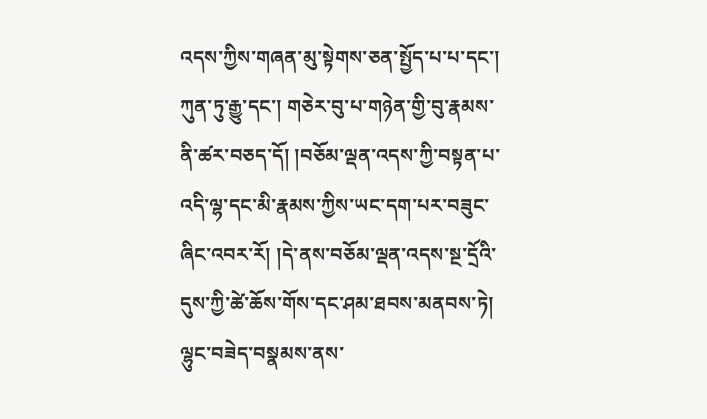འདས་ཀྱིས་གཞན་མུ་སྟེགས་ཅན་སྤྱོད་པ་པ་དང་། ཀུན་ཏུ་རྒྱུ་དང་། གཅེར་བུ་པ་གཉེན་གྱི་བུ་རྣམས་ནི་ཚར་བཅད་དོ། །བཅོམ་ལྡན་འདས་ཀྱི་བསྟན་པ་འདི་ལྷ་དང་མི་རྣམས་ཀྱིས་ཡང་དག་པར་བཟུང་ཞིང་འབར་རོ། །དེ་ནས་བཅོམ་ལྡན་འདས་སྔ་དྲོའི་དུས་ཀྱི་ཚེ་ཆོས་གོས་དང་ཤམ་ཐབས་མནབས་ཏེ། ལྷུང་བཟེད་བསྣམས་ནས་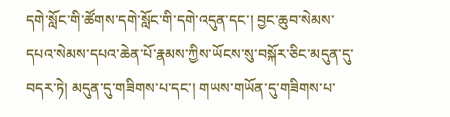དགེ་སློང་གི་ཚོགས་དགེ་སློང་གི་དགེ་འདུན་དང་། བྱང་ཆུབ་སེམས་དཔའ་སེམས་དཔའ་ཆེན་པོ་རྣམས་ཀྱིས་ཡོངས་སུ་བསྐོར་ཅིང་མདུན་དུ་བདར་ཏེ། མདུན་དུ་གཟིགས་པ་དང་། གཡས་གཡོན་དུ་གཟིགས་པ་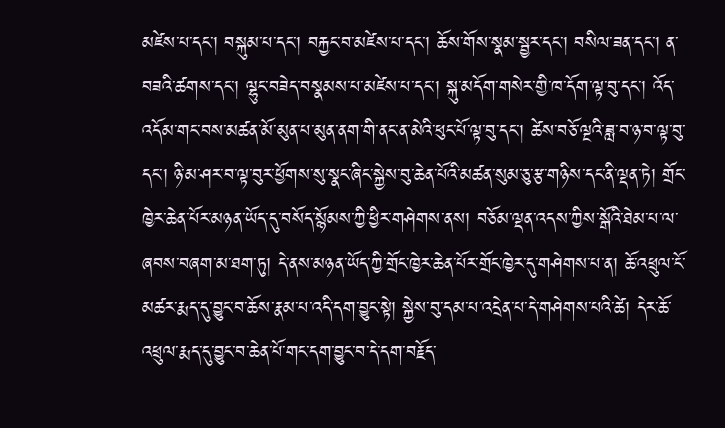མཛེས་པ་དང་། བསྐུམ་པ་དང་། བརྐྱང་བ་མཛེས་པ་དང་། ཆོས་གོས་སྣམ་སྦྱར་དང་། བསིལ་ཟན་དང་། ན་བཟའི་ཚགས་དང་། ལྷུང་བཟེད་བསྣམས་པ་མཛེས་པ་དང་། སྐུ་མདོག་གསེར་གྱི་ཁ་དོག་ལྟ་བུ་དང་། འོད་འདོམ་གང་བས་མཚན་མོ་མུན་པ་མུན་ནག་གི་ནང་ན་མེའི་ཕུང་པོ་ལྟ་བུ་དང་། ཚེས་བཅོ་ལྔའི་ཟླ་བ་ཉ་བ་ལྟ་བུ་དང་། ཉི་མ་ཤར་བ་ལྟ་བུར་ཕྱོགས་སུ་སྣང་ཞིང་སྐྱེས་བུ་ཆེན་པོའི་མཚན་སུམ་ཅུ་རྩ་གཉིས་དང་ནི་ལྡན་ཏེ། གྲོང་ཁྱེར་ཆེན་པོར་མཉན་ཡོད་དུ་བསོད་སྙོམས་ཀྱི་ཕྱིར་གཤེགས་ནས། བཅོམ་ལྡན་འདས་ཀྱིས་སྒོའི་ཐེམ་པ་ལ་ཞབས་བཞག་མ་ཐག་ཏུ། དེ་ནས་མཉན་ཡོད་ཀྱི་གྲོང་ཁྱེར་ཆེན་པོར་གྲོང་ཁྱེར་དུ་གཤེགས་པ་ན། ཆོ་འཕྲུལ་ངོ་མཚར་རྨད་དུ་བྱུང་བ་ཆོས་རྣམ་པ་འདི་དག་བྱུང་སྟེ། སྐྱེས་བུ་དམ་པ་འདྲེན་པ་དེ་གཤེགས་པའི་ཚེ། དེར་ཆོ་འཕྲུལ་རྨད་དུ་བྱུང་བ་ཆེན་པོ་གང་དག་བྱུང་བ་དེ་དག་བརྗོད་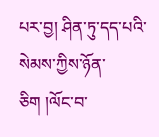པར་བྱ། ཤིན་ཏུ་དད་པའི་སེམས་ཀྱིས་ཉོན་ཅིག །ལོང་བ་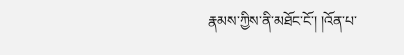རྣམས་ཀྱིས་ནི་མཐོང་ངོ་། །འོན་པ་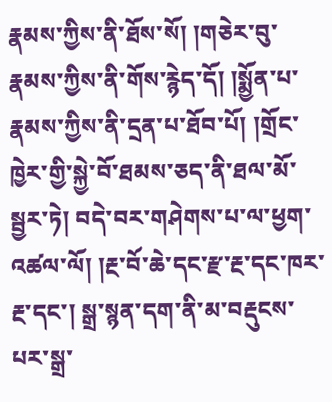རྣམས་ཀྱིས་ནི་ཐོས་སོ། །གཅེར་བུ་རྣམས་ཀྱིས་ནི་གོས་རྙེད་དོ། །སྨྱོན་པ་རྣམས་ཀྱིས་ནི་དྲན་པ་ཐོབ་པོ། །གྲོང་ཁྱེར་གྱི་སྐྱེ་བོ་ཐམས་ཅད་ནི་ཐལ་མོ་སྦྱར་ཏེ། བདེ་བར་གཤེགས་པ་ལ་ཕྱག་འཚལ་ལོ། །རྔ་བོ་ཆེ་དང་རྫ་རྔ་དང་ཁར་རྔ་དང་། སྒྲ་སྙན་དག་ནི་མ་བརྡུངས་པར་སྒྲ་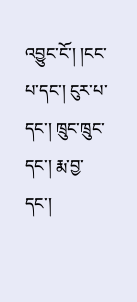འབྱུང་ངོ་། །ངང་པ་དང་། ངུར་པ་དང་། ཁྲུང་ཁྲུང་དང་། རྨ་བྱ་དང་།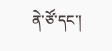ནེ་ཙོ་དང་།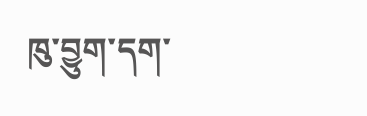ཁུ་བྱུག་དག་